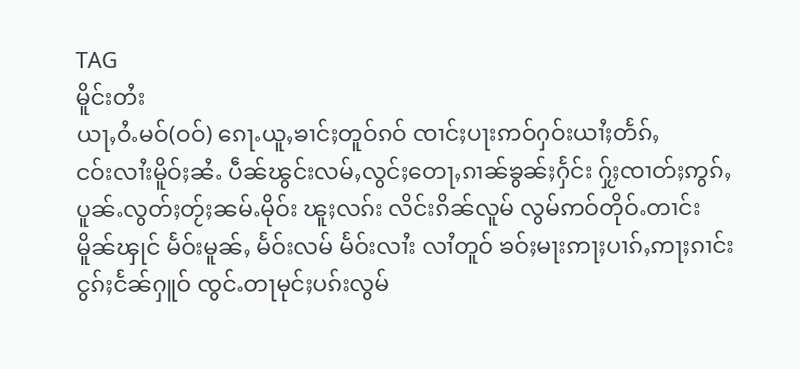TAG
မိူင်းတႆး
ယႃႇဝႆႉမဝ်(ဝဝ်) ၵေႃႉယူႇၶၢင်ႈတူဝ်ၵဝ် ၸၢင်ႈပႃးဢဝ်ႁဝ်းယၢႆႈတႅၵ်ႇ
ငဝ်းလၢႆးမိူဝ်ႈၼႆႉ ပဵၼ်ၽွင်းလမ်ႇလွင်ႈတေႃႇၵၢၼ်ၶွၼ်ႈႁႅင်း ႁႂ်ႈၸၢတ်ႈဢွၵ်ႇပူၼ်ႉလွတ်ႈတႂ်ႈၼမ်ႉမိုဝ်း ၽူႈလၵ်း လိင်းၵိၼ်လူမ် လွမ်ဢဝ်တိုဝ်ႉတၢင်း မိူၼ်ၾုင် မႅဝ်းမူၼ်ႇ မႅဝ်းလမ် မႅဝ်းလၢႆး လၢႆတူဝ် ၶဝ်ႈမႃးဢႃႈပၢၵ်ႇဢႃႈၵၢင်း ငွၵ်ႈငႅၼ်ႁူဝ် ၸွင်ႉတႃမုင်ႈပၵ်းလွမ်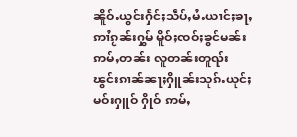ၼိူဝ်ႉယွင်းႁႅင်ႈသဵပ်ႇမႆႉယၢင်ႈၶႃႇဢၢႆၵႂၼ်းႁွမ် မိူဝ်ႈၸဝ်ႈၶွင်မၼ်းဢမ်ႇတၼ်း လူတၼ်းတူၺ်း ၽွင်းၵၢၼ်ၼႃႈႁိူၼ်းသုၵ်ႉယုင်ႈမဝ်းႁူဝ် ႁိုဝ် ဢမ်ႇ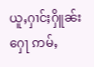ယူႇႁၢင်ႈႁိူၼ်းႁေႃ ဢမ်ႇ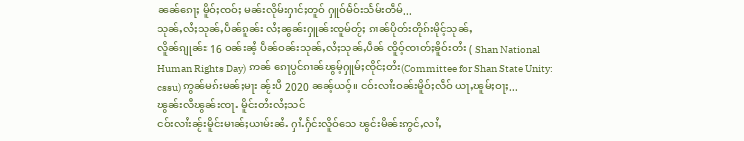ၼၼ်ၵေႃႈ မိူဝ်ႈၸဝ်ႈ မၼ်းလိုမ်းႁၢင်ႈတူဝ် ႁူဝ်မႅဝ်းသႅမ်းတဵမ်...
သုၼ်ႇလႆႈသုၼ်ႇပဵၼ်ၵူၼ်း လႆႈၼွၼ်းႁူၼ်းၸူမ်တႂ်ႈ ၵၢၼ်ပိုတ်းတိုၵ်းမိုင့်သုၼ်ႇ
လိူၼ်ၵျုၼ်ႊ 16 ဝၼ်းၼႆ့ ပဵၼ်ဝၼ်းသုၼ်ႇလႆႈသုၼ်ႇပဵၼ် ၸိူဝ့်ၸၢတ်ႈၶိူဝ်းတႆး ( Shan National Human Rights Day) ဢၼ် ၵေႃပွင်ၵၢၼ်ၽွမ့်ႁူမ်ႈၸိုင်ႈတႆး(Committee for Shan State Unity: cssu) ဢွၼ်မၵ်းမၼ်ႈမႃး ၼႂ်းပီ 2020 ၼၼ့်ယဝ့်။ ငဝ်းလၢႆးဝၼ်းမိူဝ်ႈလဵဝ် ယႃႇၽူမ်ႈဝႃႈ...
ၽွၼ်းလီၽွၼ်းၸႃႉ မိူင်းတႆးလႆႈသင်
ငဝ်းလၢႆးၼႂ်းမိူင်းမၢၼ်ႈယၢမ်းၼႆႉ ႁၢႆႉႁႅင်းလိူဝ်သေ ၽွင်းမိၼ်းဢွင်ႇလၢႆႇ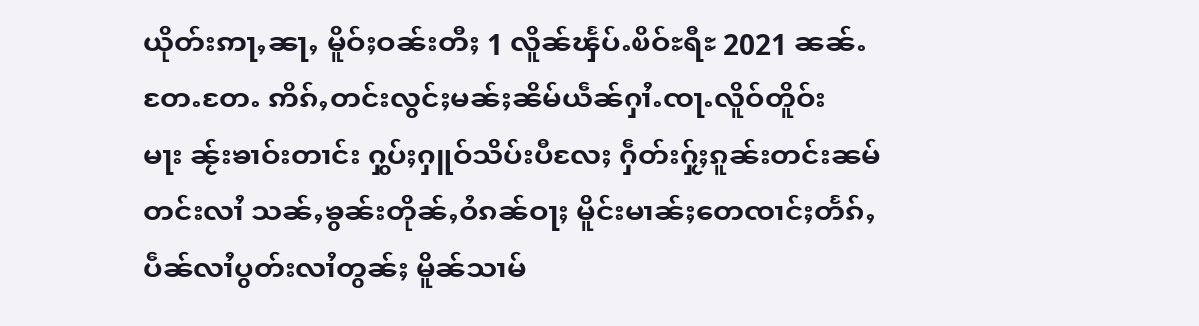ယိုတ်းဢႃႇၼႃႇ မိူဝ်ႈဝၼ်းတီႈ 1 လိူၼ်ၾႅပ်ႉၿိဝ်ႊရီႊ 2021 ၼၼ်ႉတႄႉတႄႉ ဢိၵ်ႇတင်းလွင်ႈမၼ်ႈၼိမ်ယဵၼ်ႁၢႆႉၸႃႉလိူဝ်တိူဝ်းမႃး ၼႂ်းၶၢဝ်းတၢင်း ႁွပ်ႈႁူဝ်သိပ်းပီလႄႈ ႁဵတ်းႁႂ်ႈၵူၼ်းတင်းၼမ်တင်းလၢႆ သၼ်ႇၶွၼ်းတိုၼ်ႇဝႆၵၼ်ဝႃႈ မိူင်းမၢၼ်ႈတေၸၢင်ႈတႅၵ်ႇ ပဵၼ်လၢႆပွတ်းလၢႆတွၼ်ႈ မိူၼ်သၢမ်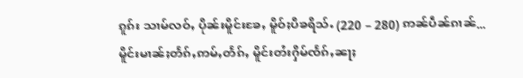ၵူၵ်း သၢမ်လဝ်ႇ ပိုၼ်းမိူင်းၶႄႇ မိူဝ်ႈပီၶရိသ်ႉ (220 – 280) ဢၼ်ပဵၼ်ၵၢၼ်...
မိူင်းမၢၼ်ႈတႅၵ်ႇဢမ်ႇတႅၵ်ႇ မိူင်းတႆးႁိမ်ၸႅၵ်ႇၼႃႈ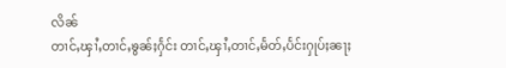လိၼ်
တၢင်ႇၾၢႆႇတၢင်ႇၶွၼ်ႈႁႅင်း တၢင်ႇၾၢႆႇတၢင်ႇမႅတ်ႇပႅင်းႁုပ်ႈၼႃႈ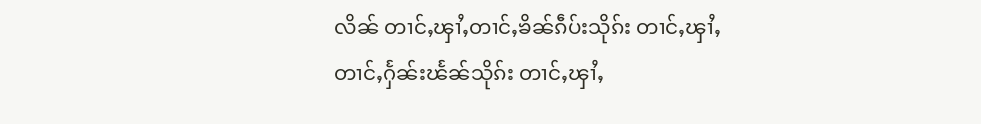လိၼ် တၢင်ႇၾၢႆႇတၢင်ႇၶိၼ်ၵဵပ်းသိုၵ်း တၢင်ႇၾၢႆႇ တၢင်ႇႁႅၼ်းၽႅၼ်သိုၵ်း တၢင်ႇၾၢႆႇ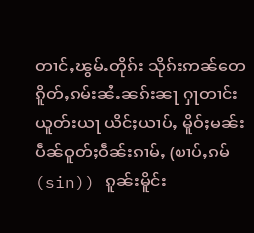တၢင်ႇၽွမ်ႉတိုၵ်း သိုၵ်းဢၼ်တေၵိူတ်ႇၵမ်းၼႆႉၼၵ်းၼႃ ႁႃတၢင်းယူတ်းယႃ ယိင်ႈယၢပ်ႇ မိူဝ်ႈမၼ်းပဵၼ်ဝူတ်ႈဝဵၼ်းၵၢမ်ႇ (ၿၢပ်ႇၵမ်(sin)) ၵူၼ်းမိူင်း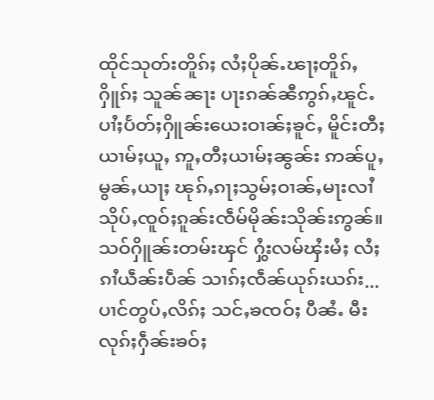ထိုင်သုတ်းတိူၵ်ႈ လႆႈပိုၼ်ႉၽႃႈတိူၵ်ႇႁိူၵ်ႈ သူၼ်ၼႃး ပႃးၵၼ်ၼီဢွၵ်ႇၽူင်ႉပၢႆႈပႅတ်ႈႁိူၼ်းယေးဝၢၼ်ႈၶူင်ႇ မိူင်းတီႈယၢမ်ႈယူႇ ဢူႇတီႈယၢမ်ႈၼွၼ်း ဢၼ်ပူႇ မွၼ်ႇယႃႈ ၽုၵ်ႇၵႃႈသွမ်ႈဝၢၼ်ႇမႃးလၢႆသိုပ်ႇၸူဝ်ႈၵူၼ်းၸဵမ်မိုၼ်းသိုၼ်းဢွၼ်။ သဝ်ႁိူၼ်းတမ်းၾင် ႁွႆးလမ်ၾႆးမႆႈ လႆႈၵၢႆယဵၼ်းပဵၼ် သၢၵ်ႈၸဵၼ်ယုၵ်းယၵ်း...
ပၢင်တွပ်ႇလိၵ်ႈ သင်ႇၶၸဝ်ႈ ပီၼႆႉ မီးလုၵ်ႈႁဵၼ်းၶဝ်ႈ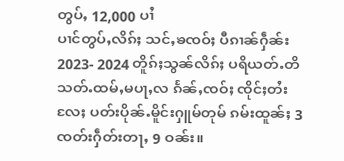တွပ်ႇ 12,000 ပၢႆ
ပၢင်တွပ်ႇလိၵ်ႈ သင်ႇၶၸဝ်ႈ ပီၵၢၼ်ႁဵၼ်း 2023- 2024 တိူၵ်ႈသွၼ်လိၵ်ႈ ပရိယတ်ႉတိသတ်ႉထမ်ႇမပႃႇလ ၵႅၼ်ႇၸဝ်ႈ ၸိုင်ႈတႆးလႄႈ ပတ်းပိုၼ်ႉမိူင်းႁူမ်တုမ် ၵမ်းထူၼ်ႈ 3 ၸတ်းႁဵတ်းတႃႇ 9 ဝၼ်း။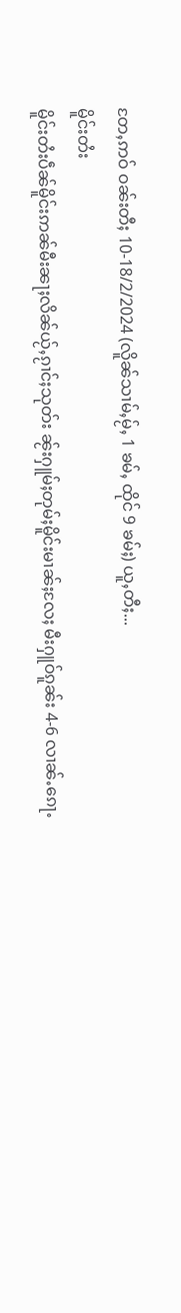တႄႇဢဝ် ဝၼ်းတီႈ 10-18/2/2024 (လိူၼ်သၢမ်ႇမႂ်ႇ 1 ၶမ်ႇ ထိုင် 9 ၶမ်ႈ) ယူႇတီႈ...
မိူင်းတႆး
မိူင်းတႆးပဵၼ်မိူင်းဢၼ်မီးၼႃႈလိၼ်ယႂ်ႇၵႂၢင်ႈသုတ်း ၼႂ်းႁူမ်ႈတုမ်ႈမိူင်းမၢၼ်ႈလႄႈ မီးႁူဝ်ၵူၼ်း 4-6 လၢၼ်ႉၵေႃႉ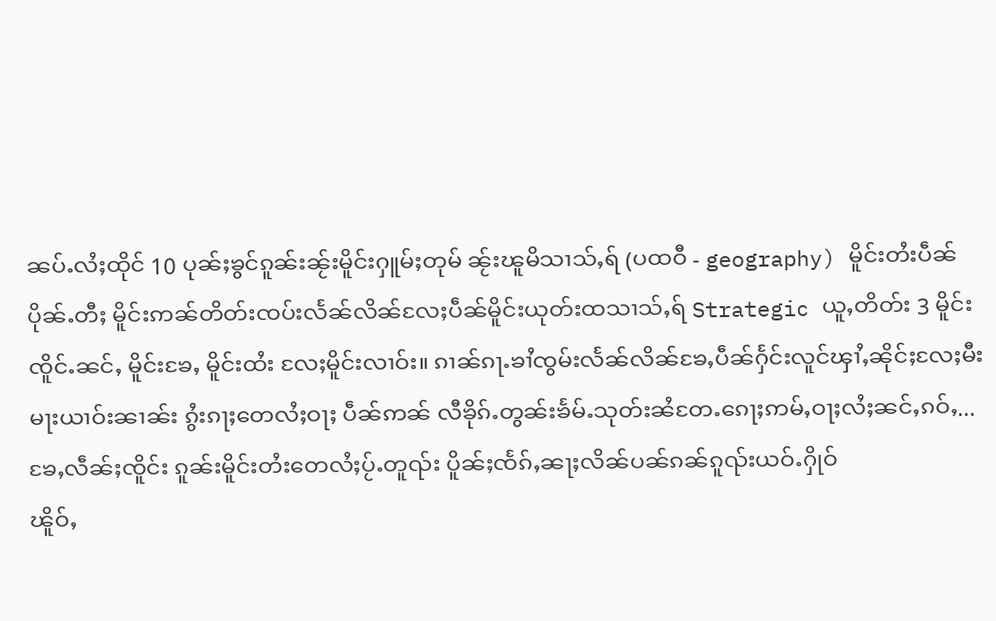ၼပ်ႉလႆႈထိုင် 10 ပုၼ်ႈၶွင်ၵူၼ်းၼႂ်းမိူင်းႁူမ်ႈတုမ် ၼႂ်းၽူမိသၢသ်ႇရ် (ပထဝီ - geography) မိူင်းတႆးပဵၼ်ပိုၼ်ႉတီႈ မိူင်းဢၼ်တိတ်းၸပ်းလႅၼ်လိၼ်လႄႈပဵၼ်မိူင်းယုတ်းထသၢသ်ႇရ် Strategic ယူႇတိတ်း 3 မိူင်းၸိူင်ႉၼင်ႇ မိူင်းၶႄႇ မိူင်းထႆး လႄႈမိူင်းလၢဝ်း။ ၵၢၼ်ၵႃႉၶၢႆၸွမ်းလႅၼ်လိၼ်ၶႄႇပဵၼ်ႁႅင်းလူင်ၾၢႆႇၼိုင်ႈလႄႈမီးမႃးယၢဝ်းၼၢၼ်း ၵွႆးၵႃႈတေလႆႈဝႃႈ ပဵၼ်ဢၼ် လီၶိုၵ်ႉတွၼ်းၶႅမ်ႉသုတ်းၼႆတႄႉၵေႃႈဢမ်ႇဝႃႈလႆႈၼင်ႇၵဝ်ႇ...
ၶႄႇလဵၼ်ႈၸိူင်း ၵူၼ်းမိူင်းတႆးတေလႆႈပႂ်ႉတူၺ်း ပိူၼ်ႈၸႅၵ်ႇၼႃႈလိၼ်ပၼ်ၵၼ်ၵူၺ်းယဝ်ႉႁိုဝ်
ၽိူဝ်ႇ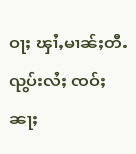ဝႃႈ ၾၢႆႇမၢၼ်ႈတီႉၺွပ်းလႆႈ ၸဝ်ႈၼႃႈ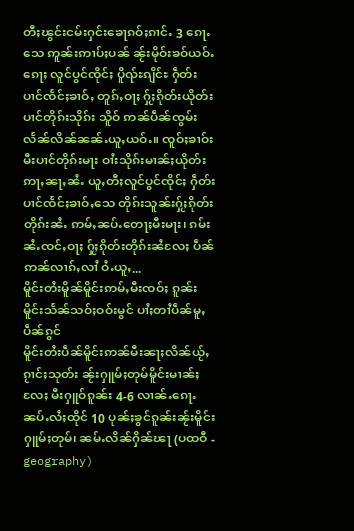တီႈၽွင်းငမ်းႁင်းၶေႃၵဝ်ႈၵၢင်ႉ 3 ၵေႃႉသေ ဢူၼ်းဢၢပ်ႈပၼ် ၼႂ်းမိုဝ်းၶဝ်ယဝ်ႉၵေႃႈ လူင်ပွင်ၸိုင်ႈ ပိူၺ်ႊၵျိင်ႊ ႁဵတ်းပၢင်ၸႅင်ႈၶၢဝ်ႇ တူၵ်ႇဝႃႈ ႁႂ်ႈၵိုတ်းယိုတ်း ပၢင်တိုၵ်းသိုၵ်း သိူဝ် ဢၼ်ပဵၼ်ၸွမ်းလႅၼ်လိၼ်ၼၼ်ႉယူႇယဝ်ႉ။ ၸူဝ်ႈၶၢဝ်းမီးပၢင်တိုၵ်းမႃး ဝၢႆးသိုၵ်းမၢၼ်ႈယိုတ်းဢႃႇၼႃႇၼႆႉ ယူႇတီႈလူင်ပွင်ၸိုင်ႈ ႁဵတ်းပၢင်ၸႅင်ႈၶၢဝ်ႇသေ တိုၵ်းသူၼ်းႁႂ်ႈၵိုတ်းတိုၵ်းၼႆႉ ဢမ်ႇၼပ်ႉတေႃႈမီးမႃး၊ ၵမ်းၼႆႉၸင်ႇဝႃႈ ႁႂ်ႈၵိုတ်းတိုၵ်းၼႆလႄႈ ပဵၼ်ဢၼ်လၢၵ်ႇလၢႆ ဝႆႉယူႇ...
မိူင်းတႆးမိူၼ်မိူင်းဢမ်ႇမီးၸဝ်ႈ ၵူၼ်းမိူင်းသႅၼ်သဝ်ႈဝဝ်းမွင် ပၢႆႈတၢႆပဵၼ်မူႇပဵၼ်ၵွင်
မိူင်းတႆးပဵၼ်မိူင်းဢၼ်မီးၼႃႈလိၼ်ယႂ်ႇၵႂၢင်ႈသုတ်း ၼႂ်းႁူမ်ႈတုမ်မိူင်းမၢၼ်ႈလႄႈ မီးႁူဝ်ၵူၼ်း 4-6 လၢၼ်ႉၵေႃႉ ၼပ်ႉလႆႈထိုင် 10 ပုၼ်ႈၶွင်ၵူၼ်းၼႂ်းမိူင်းႁူမ်ႈတုမ်၊ ၼမ်ႉလိၼ်ႁိၼ်ၽႃ (ပထဝီ - geography)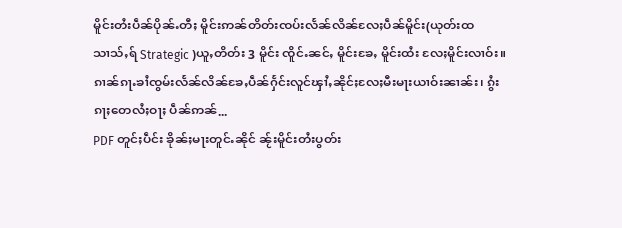မိူင်းတႆးပဵၼ်ပိုၼ်ႉတီႈ မိူင်းဢၼ်တိတ်းၸပ်းလႅၼ်လိၼ်လႄႈပဵၼ်မိူင်း(ယုတ်းထသၢသ်ႇရ် Strategic )ယူႇတိတ်း 3 မိူင်း ၸိူင်ႉၼင်ႇ မိူင်းၶႄႇ မိူင်းထႆး လႄႈမိူင်းလၢဝ်း။ ၵၢၼ်ၵႃႉၶၢႆၸွမ်းလႅၼ်လိၼ်ၶႄႇပဵၼ်ႁႅင်းလူင်ၾၢႆႇၼိုင်ႈလႄႈမီးမႃးယၢဝ်းၼၢၼ်း၊ ၵွႆးၵႃႈတေလႆႈဝႃႈ ပဵၼ်ဢၼ်...
PDF တူင်ႈပဵင်း ၶိုၼ်ႈမႃးတူင်ႉၼိုင် ၼႂ်းမိူင်းတႆးပွတ်း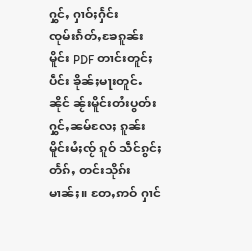ႁွင်ႇ ႁၢဝ်ႈႁႅင်း
ၸုမ်းၵႅတ်ႇၶႄၵူၼ်းမိူင်း PDF တၢင်းတူင်ႈပဵင်း ၶိုၼ်ႈမႃးတူင်ႉၼိုင် ၼႂ်းမိူင်းတႆးပွတ်းႁွင်ႇၼမ်လႄႈ ၵူၼ်းမိူင်းမႆႈၸႂ် ၵူဝ် သဵင်ၵွင်ႈတႅၵ်ႇ တင်းသိုၵ်းမၢၼ်ႈ။ တႄႇဢဝ် ႁၢင်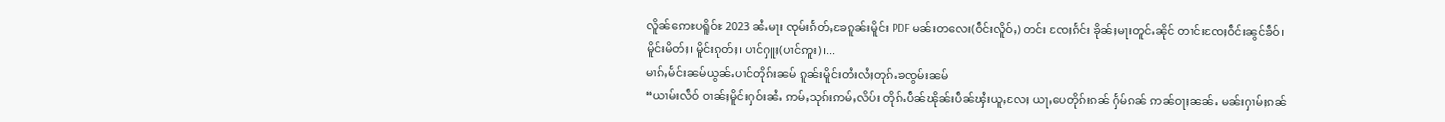လိူၼ်ဢေႊပရိူဝ်ႊ 2023 ၼႆႉမႃး ၸုမ်းၵႅတ်ႇၶႄၵူၼ်းမိူင်း PDF မၼ်းတလေး(ဝဵင်းလိူဝ်ႇ) တင်း ၸႄႈၵႅင်း ၶိုၼ်ႈမႃးတူင်ႉၼိုင် တၢင်းၸႄႈဝဵင်းၼွင်ၶဵဝ်၊ မိူင်းမိတ်ႈ၊ မိူင်းၵုတ်ႈ၊ ပၢင်ႁူႈ(ပၢင်ဢူး)၊...
မၢၵ်ႇမႅင်းၼမ်ယွၼ်ႉပၢင်တိုၵ်းၼမ် ၵူၼ်းမိူင်းတႆးလႆႈတုၵ်ႉၶၸွမ်းၼမ်
“ယၢမ်းလဵဝ် ဝၢၼ်ႈမိူင်းႁဝ်းၼႆႉ ဢမ်ႇသုၵ်းဢမ်ႇလိပ်း တိုၵ်ႉပဵၼ်ၽိုၼ်းပဵၼ်ၾႆးယူႇလႄႈ ယႃႇပေတိုၵ်းၵၼ် ႁႅမ်ၵၼ် ဢၼ်ဝႃႈၼၼ်ႉ မၼ်းႁၢမ်ႈၵၼ်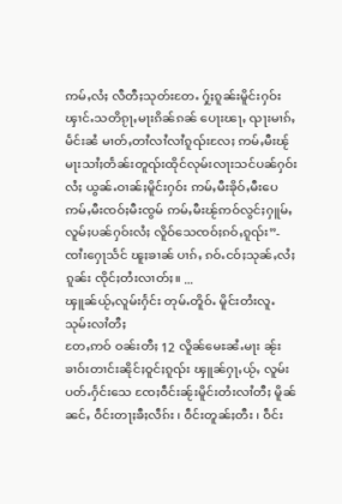ဢမ်ႇလႆႈ လီတီႈသုတ်းတႄႉ ႁႂ်ႈၵူၼ်းမိူင်းႁဝ်းၾၢင်ႉသတိၵႂႃႇမႃးၵိၼ်ၵၼ် ပေႃးၽႃႇ ၺႃးမၢၵ်ႇမႅင်းၼႆ မၢတ်ႇတၢႆလၢႆလၢႆၵူၺ်းလႄႈ ဢမ်ႇမီးၽႂ်မႃးသၢႆႈတႅၼ်းတူၺ်းထိုင်လုမ်းလႃးသင်ပၼ်ႁဝ်းလႆႈ ယွၼ်ႉဝၢၼ်ႈမိူင်းႁဝ်း ဢမ်ႇမီးၶိုဝ်ႇမီးပေ ဢမ်ႇမီးၸဝ်ႈမီးၸွမ် ဢမ်ႇမီးၽႂ်ဢဝ်လွင်ႈႁူမ်ႇလူမ်ႈပၼ်ႁဝ်းလႆႈ လိူဝ်သေၸဝ်ႈၵဝ်ႇၵူၺ်း”- ၸၢႆးႁေႃသႅင် ၽူႈၶၢၼ် ပၢၵ်ႇ ၵဝ်ႉငဝ်ႈသုၼ်ႇလႆႈၵူၼ်း ၸိုင်ႈတႆးလၢတ်ႈ။ ...
ၾူၼ်ယႂ်ႇလူမ်းႁႅင်း တုမ်ႉတိူဝ်ႉ မိူင်းတႆးလူႉသုမ်းလၢႆတီႈ
တႄႇဢဝ် ဝၼ်းတီႈ 12 လိူၼ်မေႊၼႆႉမႃး ၼႂ်းၶၢဝ်းတၢင်းၼိုင်ႈဝူင်ႈၵူၺ်း ၾူၼ်ႁႃႇယႂ်ႇ လူမ်းပတ်ႉႁႅင်းသေ ၸႄႈဝဵင်းၼႂ်းမိူင်းတႆးလၢႆတီႈ မိူၼ်ၼင်ႇ ဝဵင်းတႃႈၶီႈလဵၵ်း ၊ ဝဵင်းတူၼ်ႈတီး ၊ ဝဵင်း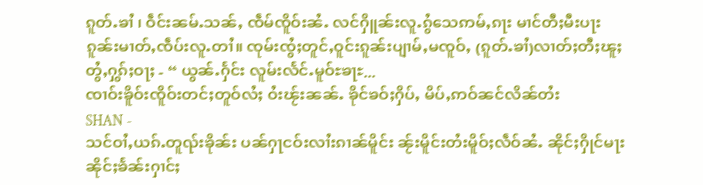ၵူတ်ႉၶၢႆ ၊ ဝဵင်းၼမ်ႉသၼ်ႇ ၸဵမ်ၸိူဝ်းၼႆႉ လင်ႁိူၼ်းလူႉၵွႆသေဢမ်ႇၵႃး မၢင်တီႈမီးပႃးၵူၼ်းမၢတ်ႇၸဵပ်းလူႉတၢႆ။ ၸုမ်းၸွႆႈတူင်ႇဝူင်းၵူၼ်းပျၢမ်ႇမၸူဝ်ႇ (ၵူတ်ႉၶၢႆ)လၢတ်ႈတီႈၽူႈတွႆႇႁွၵ်ႈဝႃႈ - “ ယွၼ်ႉႁႅင်း လူမ်းလႅင်ႉမူဝ်ႊၶႃႊ...
ၸၢဝ်းၶိူဝ်းၸိူဝ်းတင်ႈတူဝ်လႆႈ ဝႆးၽႂ်းၼၼ်ႉ ၶိုင်ၶဝ်ႈႁိပ်ႇ မိပ်ႇဢဝ်ၼင်လိၼ်တႆး
SHAN -
သင်ဝၢႆႇယၵ်ႉတူၺ်းၶိုၼ်း ပၼ်ႁႃငဝ်းလၢႆးၵၢၼ်မိူင်း ၼႂ်းမိူင်းတႆးမိူဝ်ႈလဵဝ်ၼႆႉ ၼိုင်ႈႁိုင်မႃးၼိုင်ႈၶႅၼ်းႁၢင်ႈ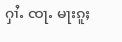ႁၢႆႉ ၸႃႉ မႃးၵူႈ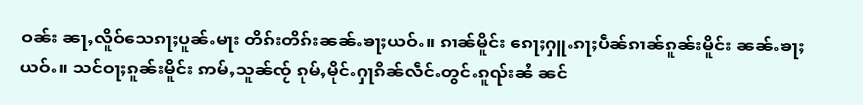ဝၼ်း ၼႃႇလိူဝ်သေၵႃႈပူၼ်ႉမႃး တိၵ်းတိၵ်းၼၼ်ႉၶႃႈယဝ်ႉ။ ၵၢၼ်မိူင်း ၵေႃႈႁူႉၵႃႈပဵၼ်ၵၢၼ်ၵူၼ်းမိူင်း ၼၼ်ႉၶႃႈယဝ်ႉ။ သင်ဝႃႈၵူၼ်းမိူင်း ဢမ်ႇသူၼ်ၸႂ် ၵုမ်ႇမိုင်ႉႁႃၵိၼ်လဵင်ႉတွင်ႉၵူၺ်းၼႆ ၼင်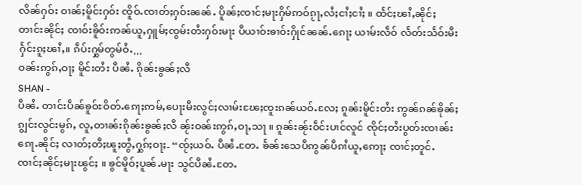လိၼ်ႁဝ်း ဝၢၼ်ႈမိူင်းႁဝ်း ၸိူဝ်ႉၸၢတ်ႈႁဝ်းၼၼ်ႉ ပိူၼ်ႈၸၢင်ႈမႃးႁိမ်ဢဝ်ၵႂႃႇလႆႈငၢႆႈငၢႆႈ ။ ထႅင်ႈၽၢႆႇၼိုင်ႈတၢင်းၼိုင်ႈ ၸၢဝ်းၶိူဝ်းဢၼ်ယူႇႁူမ်ႈၸွမ်းတႆးႁဝ်းမႃး ပီယၢဝ်းၶၢဝ်းႁိုင်ၼၼ်ႉၵေႃႈ ယၢမ်းလဵဝ် လႅတ်းသႅဝ်းမီးႁႅင်းၵူႈၽၢႆႇ။ ၵဵပ်းႁွမ်တွမ်ဝႆႉ...
ဝၼ်းဢွၵ်ႇဝႃႈ မိူင်းတႆး ပီၼႆႉ ၵိုၼ်းၶွၼ်ႈလီ
SHAN -
ပီၼႆႉ တၢင်းပဵၼ်ၶူဝ်ႊဝိတ်ႉၵေႃႈဢမ်ႇပေႃးမီးလွင်ႈလၢမ်းၽႄႈၸူးၵၼ်ယဝ်ႉလႄႈ ၵူၼ်းမိူင်းတႆး ဢွၼ်ၵၼ်ၶိုၼ်ႈၵျွင်းလွင်းမွၵ်ႇ လူႇတၢၼ်းၵိုၼ်းၶွၼ်ႈလီ ၼႂ်းဝၼ်းဢွၵ်ႇဝႃႇသႃ ။ ၵူၼ်းၼႂ်းဝဵင်းပၢင်လူင် ၸိုင်ႈတႆးပွတ်းၸၢၼ်းၵေႃႉၼိုင်ႈ လၢတ်ႈတီႈၽူႈတွႆႇႁွၵ်ႈဝႃႈ- “ၸႂ်ႈယဝ်ႉ ပီၼႆႉတႄႉ ၶႅၼ်းသေပီဢွၼ်ပီၵၢႆယူႇဢေႃႈ ၸၢင်ႈတူင်ႉၸၢင်ႈၼိုင်ႈမႃးၽွင်ႈ ။ ၶွင်မိူဝ်ႈပူၼ်ႉမႃး သွင်ပီၼႆႉတႄႉ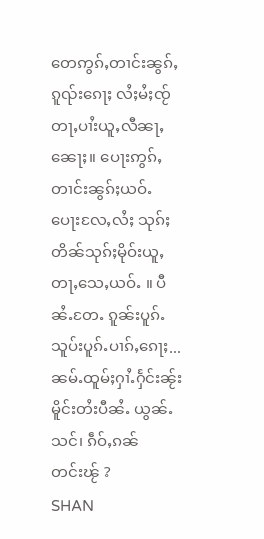တေဢွၵ်ႇတၢင်းၼွၵ်ႇၵူၺ်းၵေႃႈ လႆႈမႆႈၸႂ်တႃႇပၢႆးယူႇလီၼႃႇၼေႃႈ။ ပေႃးဢွၵ်ႇတၢင်းၼွၵ်ႈယဝ်ႉ ပေႃးလႄႇလႆႈ သုၵ်ႈတိၼ်သုၵ်ႈမိုဝ်းယူႇတႃႇသေႇယဝ်ႉ ။ ပီၼႆႉတႄႉ ၵူၼ်းပူၵ်ႉသူပ်းပူၵ်ႉပၢၵ်ႇၵေႃႈ...
ၼမ်ႉထူမ်ႈႁၢႆႉႁႅင်းၼႂ်းမိူင်းတႆးပီၼႆႉ ယွၼ်ႉသင်၊ ၵဵဝ်ႇၵၼ်တင်းၽႂ် ?
SHAN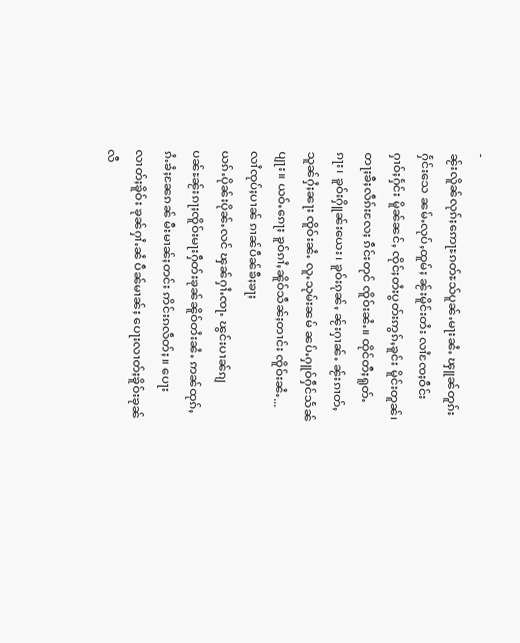-
ၼႂ်းလိူၼ်လုၵ်ႈဢေႃႊၵတ်ႊသ်ပူၼ်ႉမႃးၼႆႉ ၾူၼ်တူၵ်းႁႅင်းသေ ၼမ်ႉလုပ်ႇထူမ်ႈ ၼႂ်းမိူင်းတႆး လၢႆၸႄႈဝဵင်း ႁၢဝ်ႈႁႅင်း မိူၼ်ၼင်ႇ ၸိုင်ႈတႆးပွတ်းဢွၵ်ႇၶူင်း မိူင်းတူၼ်၊ တႃႈၶီႈလဵၵ်းလႄႈ ၵဵင်းတုင် ၸိူဝ်းၼႆႉ။ ထိုင်တီႈရူတ်ႉၵႃး၊ ၶူဝ်းႁိူၼ်းယေး၊ ၶူဝ်းၵုၼ်ႇ ၼႂ်းႁၢၼ်ႉ ၼႂ်းၵၢတ်ႇ သူၼ်ႁႆႈၼႃး ၸိူဝ်းၼႆႉ လူႉသုမ်းၼမ် ၼပ်ႉႁူဝ်ႁဵင်သႅၼ်ပျႃး။ ယဝ်ႉၵေႃႈ ၶူဝ်ၵၢႆႇၼိူဝ်သဵၼ်ႈတၢင်း ၸိူဝ်းၼႆႉ...
လၢႆၸုပ်ႈပၢၼ် ၵၢၼ်ပဵၼ်ၶီႈၶႃႈ
ယၵ်ႉပိုၼ်းပိုၼ်ႉလင် ၾၼ်ႁၢႆႉၸႃႉ ၽွင်းပၢၼ်ၵျပၼ်ႊၼႂ်းၵႃႈၸိူဝ်းမႃးႁဵတ်းၶုၼ်ၼိူဝ်တႆးၼႆႉ ဢၼ်ထုၵ်ႇၵႆႉၶႆႈၼႄၵၼ် မီးမၢၼ်ႈတင်း ဢိင်းၵလဵတ်ႈ။ ပေႃးလၢတ်ႈၶိူဝ်း ၶုၼ်ႁၢႆႉၼႆ ပဵၼ်မၢၼ်ႈ ပေႃးလၢတ်ႈၶိူဝ်းၶုၼ်လီ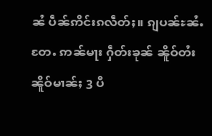ၼႆ ပဵၼ်ဢိင်းၵလဵတ်ႈ။ ၵျပၼ်ႊၼႆႉတႄႉ ဢၼ်မႃး ႁဵတ်းၶုၼ် ၼိူဝ်တႆးၼိူဝ်မၢၼ်ႈ 3 ပီ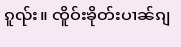ၵူၺ်း။ ၸိူဝ်းၶိုတ်းပၢၼ်ၵျ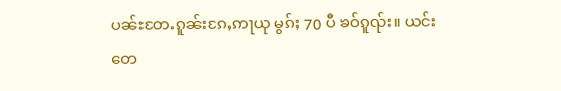ပၼ်ႊတႄႉၵူၼ်းၵႄႇဢႃယု မွၵ်ႈ 70 ပီ ၶဝ်ၵူၺ်း။ ယင်းတေ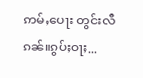ဢမ်ႇပေႃး တွင်းလီၵၼ်။ၵွပ်ႈဝႃႈ...